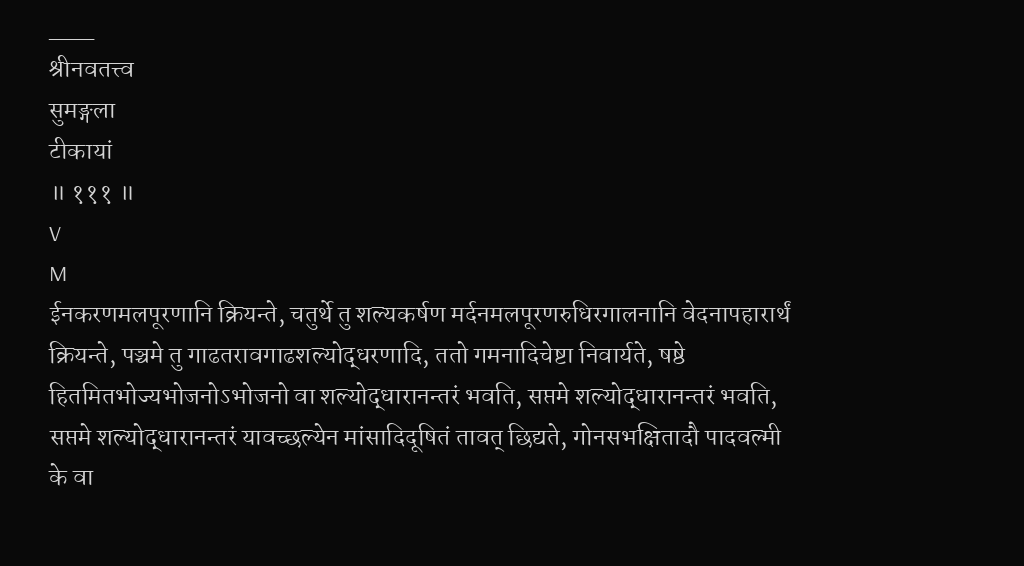___
श्रीनवतत्त्व
सुमङ्गला
टीकायां
॥ १११ ॥
V
M
ईनकरणमलपूरणानि क्रियन्ते, चतुर्थे तु शल्यकर्षण मर्दनमलपूरणरुधिरगालनानि वेदनापहारार्थं क्रियन्ते, पञ्चमे तु गाढतरावगाढशल्योद्धरणादि, ततो गमनादिचेष्टा निवार्यते, षष्ठे हितमितभोज्यभोजनोऽभोजनो वा शल्योद्धारानन्तरं भवति, सप्तमे शल्योद्धारानन्तरं भवति, सप्तमे शल्योद्धारानन्तरं यावच्छल्येन मांसादिदूषितं तावत् छिद्यते, गोनसभक्षितादौ पादवल्मी के वा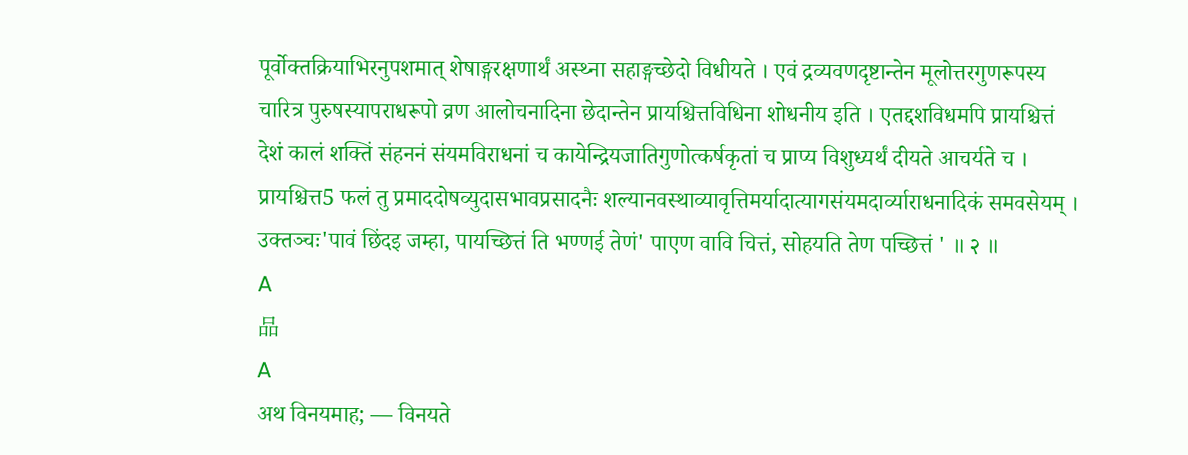पूर्वोक्तक्रियाभिरनुपशमात् शेषाङ्गरक्षणार्थं अस्थ्ना सहाङ्गच्छेदो विधीयते । एवं द्रव्यवणदृष्टान्तेन मूलोत्तरगुणरूपस्य चारित्र पुरुषस्यापराधरूपो व्रण आलोचनादिना छेदान्तेन प्रायश्चित्तविधिना शोधनीय इति । एतद्दशविधमपि प्रायश्चित्तं देशं कालं शक्तिं संहननं संयमविराधनां च कायेन्द्रियजातिगुणोत्कर्षकृतां च प्राप्य विशुध्यर्थं दीयते आचर्यते च । प्रायश्चित्त5 फलं तु प्रमाददोषव्युदासभावप्रसादनैः शल्यानवस्थाव्यावृत्तिमर्यादात्यागसंयमदार्व्याराधनादिकं समवसेयम् । उक्तञ्चः'पावं छिंदइ जम्हा, पायच्छित्तं ति भण्णई तेणं' पाएण वावि चित्तं, सोहयति तेण पच्छित्तं ' ॥ २ ॥
A
品
A
अथ विनयमाह; — विनयते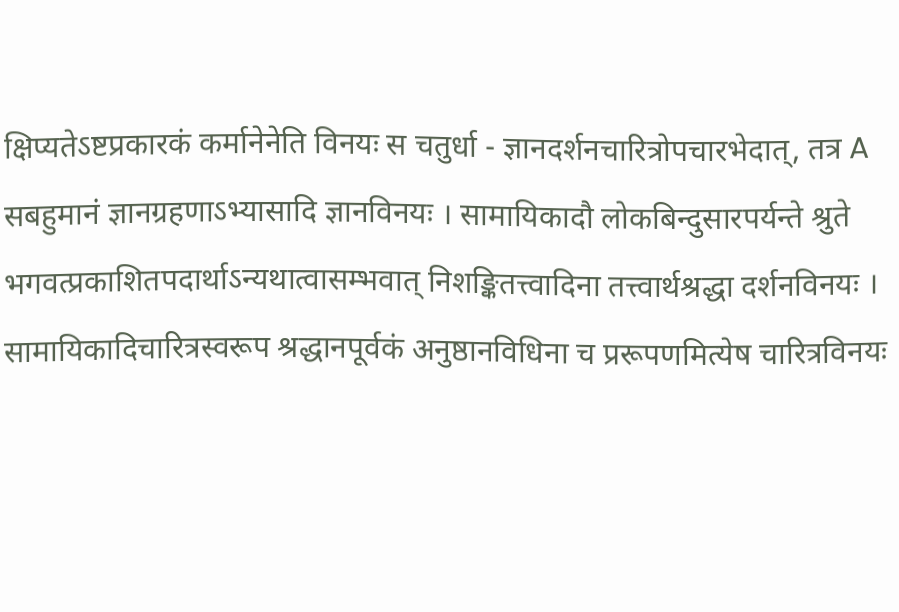क्षिप्यतेऽष्टप्रकारकं कर्मानेनेति विनयः स चतुर्धा - ज्ञानदर्शनचारित्रोपचारभेदात्, तत्र A सबहुमानं ज्ञानग्रहणाऽभ्यासादि ज्ञानविनयः । सामायिकादौ लोकबिन्दुसारपर्यन्ते श्रुते भगवत्प्रकाशितपदार्थाऽन्यथात्वासम्भवात् निशङ्कितत्त्वादिना तत्त्वार्थश्रद्धा दर्शनविनयः । सामायिकादिचारित्रस्वरूप श्रद्धानपूर्वकं अनुष्ठानविधिना च प्ररूपणमित्येष चारित्रविनयः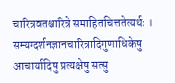चारित्रवतश्चारित्रे समाहितचित्ततेत्यर्थः । सम्यग्दर्शनज्ञानचारित्रादिगुणाधिकेषु आचार्यादिषु प्रत्यक्षेषु सत्सु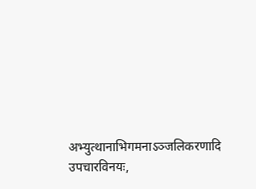अभ्युत्थानाभिगमनाऽञ्जलिकरणादि उपचारविनयः,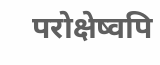परोक्षेष्वपि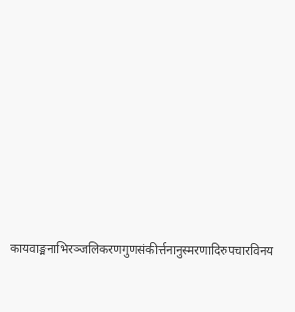कायवाङ्मनाभिरञ्जलिकरणगुणसंकीर्त्तनानुस्मरणादिरुपचारविनय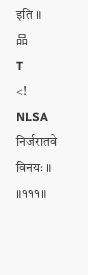इति ॥
品
T
<!
NLSA
निर्जरातवे
विनयः ॥
॥१११॥